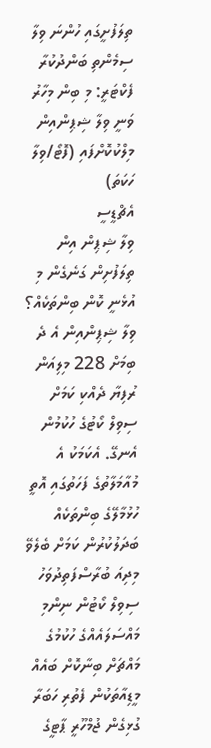ތިލަފުށީގައި ހުންނަ ވިލާ ސިމެންތި ބަންދުކުރާ ފެކްޓަރީ: މި ބިން މިހާރު ވަނީ ވިލާ ޝިޕިންއިން މިލްކުކޮށްފައި (ފޮޓޯ/ވިލާ ހަކަތަ)
އެޗްޑީސީ
ވިލާ ޝިޕިން އިން ތިލަފުށިން ގަނެގެން މި އުޅެނީ ކޮން ބިންތަކެއް؟
ވިލާ ޝިޕިންއިން އެ ދެ ބިމަށް 228 މިލިއަން ރުފިޔާ ދެއްކި ކަމަށް ސިވިލް ކޯޓުގެ ހުކުމުން އެނގޭ. އެކަމަކު އެ މުއާމަލާތުގެ ފަހަތުގައި އޮތީ ހުޅުމާލޭގެ ބިންތަކެއް ބަދަލުކުރުން ކަމަށް ބެލެވޭ
މިދިއަ ބުރާސްފަތިދުވަހު ސިވިލް ކޯޓުން ނިންމި މައްސަލައެއްގެ ހުކުމުގެ މައްޗަށް ބިނާކޮށް ބައެއް މީޑިއާތަކުން ފެތުރި ހަބަރާ ގުޅިގެން ޖުމްހޫރީ ޕާޓީގެ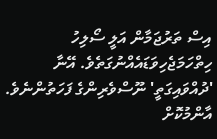އިސް ތަރުޖަމާން އަލީ ސޯލިހު ހިތްހަމަޖެހިވަޑައެއްނުގަތެވެ. އޭނާ 'ދުއްވައިގަތީ' ނޫސްވެރިންގެ ފަހަތުންނެވެ. އާންމުކޮށް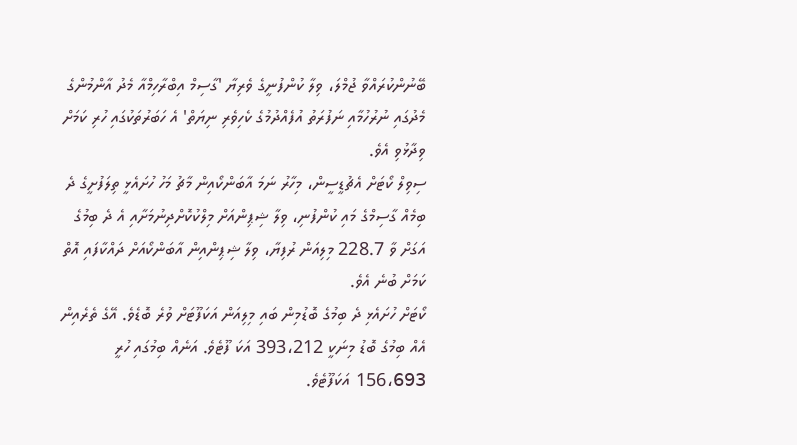ބޭނުންކުރައްވާ ޖުމްލަ، ވިލާ ކުންފުނީގެ ވެރިޔާ 'ގާސިމް އިބްރާހިމްއާ މެދު އާންމުންގެ މެދުގައި ނުރުހުމާއި ނަފުރަތު އުފެއްދުމުގެ ކެހިވެރި ނިޔަތް' އެ ހަބަރުތަކުގައި ހުރި ކަމަށް ވިދާޅުވި އެވެ.
ސިވިލް ކޯޓަށް އެޗުޑީސީން، މިހާރު ނަމަ އާބަންކޯއިން މާޗު މަހު ހުށައެޅީ ތިލަފުށީގެ ދެ ބިމެއް ގާސިމްގެ މައި ކުންފުނި، ވިލާ ޝިޕިންއަށް މިލްކުކޮށްދިނުމަށާއި އެ ދެ ބިމުގެ އަގަށް ވާ 228.7 މިލިއަން ރުފިޔާ، ވިލާ ޝިޕިންއިން އާބަންކޯއަށް ދައްކާފައި އޮތް ކަމަށް ބުނެ އެވެ.
ކޯޓަށް ހުށައެޅި ދެ ބިމުގެ ބޮޑުމިން ބައި މިލިއަން އަކަފޫޓަށް ވުރެ ބޮޑެވެ. އޭގެ ތެރެއިން އެއް ބިމުގެ ބޮޑު މިނަކީ 393،212 އަކަ ފޫޓެވެ. އަނެއް ބިމުގައި ހުރީ 156،693 އަކަފޫޓެވެ.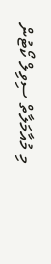މި މުއާމަލާތް ސިވިލް ކޯޓުން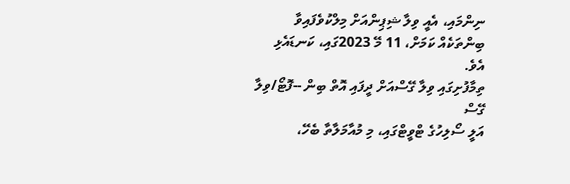ނިންމައި، އެއީ ވިލާ ޝިޕިންއަށް މިލްކުވެފައިވާ ބިންތަކެއް ކަމަށް، 11 މޭ 2023ގައި، ކަނޑައެޅި އެވެ.
ތިމާފުށިގައި ވިލާ ގޭސްއަށް ދީފައި އޮތް ބިން --ފޮޓޯ/ވިލާ ގޭސް
އަލީ ސޯލިހުގެ ޓްވީޓްގައި، މި މުއާމަލާތާ ބެހޭ،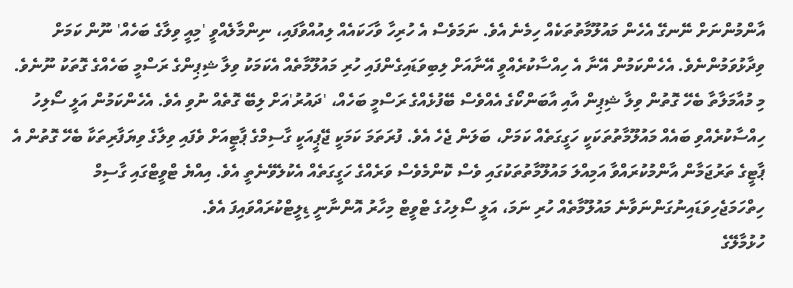އާންމުންނަށް ނޭނގޭ އެހެން މައުލޫމާތުތަކެއް ހިމެނެ އެވެ. ނަމަވެސް އެ ހުރިހާ ވާހަކައެއް ލިއުއްވާފައި، ނިންމާލެއްވީ 'މިއީ ވިލާގެ ބަހެއް' ނޫން ކަމަށް ވިދާޅުވަމުންނެވެ. އެހެންކަމުން އޭނާ އެ ހިއްސާކުރެއްވީ އޭނާއަށް ލިބިވަޑައިގެންފައި ހުރި މައުލޫމާތެއް އެކަމަކު ވިލާ ޝިޕިންގެ ރަސްމީ ބަހެއްގެ ގޮތަކު ނޫނެވެ.
މި މުއާމަލާތާ ބެހޭ ގޮތުން ވިލާ ޝިޕިން އާއި އާބަންކޯގެ އެއްވެސް ބޭފުޅެއްގެ ރަސްމީ ބަހެއް، 'ދައުރު'އަށް ލިބޭ ގޮތެއް ނުވި އެވެ. އެހެންކަމުން އަލީ ސޯލިހު ހިއްސާކުރެއްވި ބައެއް މައުލޫމާތުތަކަކީ ހަގީގަތެއް ކަމަށް، ބަލަން ޖެހެ އެވެ. ފުރަތަމަ ކަމަކީ ޖޭޕީއަކީ ގާސިމްގެ ޕާޓީއަށް ވެފައި ވިލާގެ ވިޔަފާރިތަކާ ބެހޭ ގޮތުން އެ ޕާޓީގެ ތަރުޖަމާން އާންމުކުރައްވާ އަމިއްލަ މައުލޫމާތުތަކުގައި ވެސް ކޮންމެވެސް ވަރެއްގެ ހަގީގަތެއް އެކުލެވޭނެތީ އެވެ. އިއްޔެ ޓްވީޓްގައި ގާސިމް ހިތްހަމަޖެހިވަޑައިނުގަންނަވާނެ މައުލޫމާތެއް ހުރި ނަމަ، އަލީ ސޯލިހުގެ ޓްވީޓް މިހާރު އޮންނާނީ ޑިލީޓްކުރައްވައިފަ އެވެ.
ހުޅުމާލޭގެ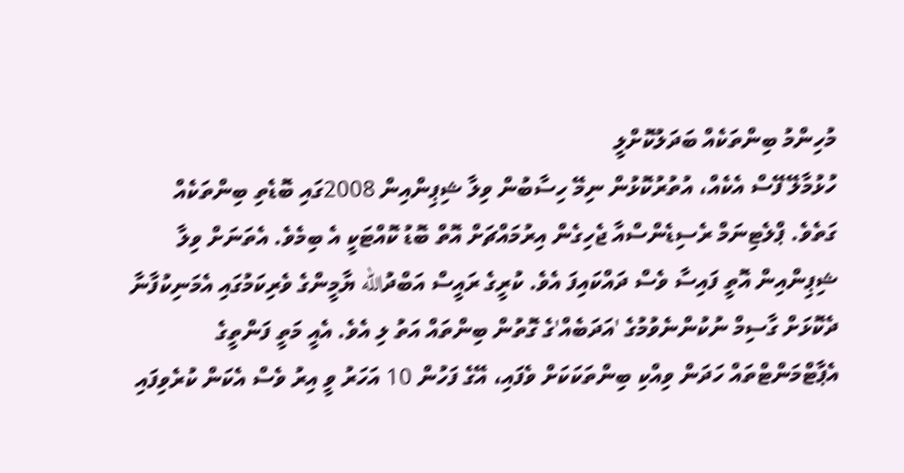މުހިންމު ބިންތަކެއް ބަދަލުކޮށްލީ
ހުޅުމާލޭ ފޭސް އެކެއް، އުތުރުކޮޅުން ނިމޭ ހިސާބުން ވިލާ ޝިޕިންއިން 2008ގައި ބޮޑެތި ބިންތަކެއް ގަތެވެ. ޕްލެޓިނަމް ރެސިޑެންސްއާ ޖެހިގެން އިރުމައްޗަށް އޮތް ބޮޑު ކޮއްޓަކީ އެ ބިމެވެ. އެތަނަށް ވިލާ ޝިޕިންއިން އޮތީ ފައިސާ ވެސް ދައްކައިފަ އެވެ. ކުރީގެ ރައީސް އަބްދުالله ޔާމީންގެ ވެރިކަމުގައި އެމަނިކުފާނާ ދެކޮޅަށް ގާސިމް ނުކުންނެވުމުގެ 'އަދަބެއް'ގެ ގޮތުން ބިންތައް އަތު ލި އެވެ. އެއީ މަތީ ފަންތީގެ އެޕާޓްމަންޓްތައް ހަދަން ވިއްކި ބިންތަކަކަށް ވެފައި، އޭގެ ފަހުން 10 އަހަރު ވީ އިރު ވެސް އެކަން ކުރެވިފައި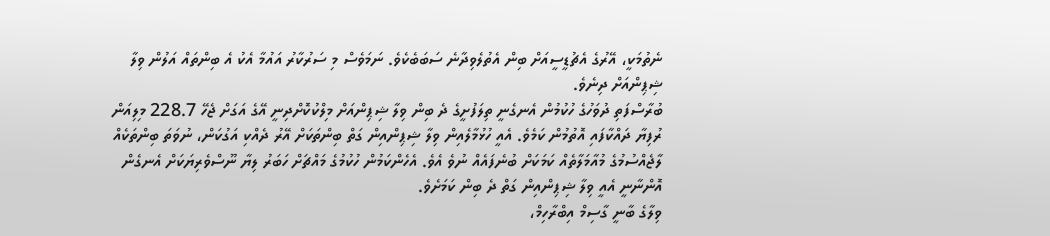ނެތުމަކީ، އޭރުގެ އެޗުޑީސީއަށް ބިން އެތުލެވިދާނެ ސަބަބެކެވެ. ނަމަވެސް މި ސަރުކާރު އައުމާ އެކު އެ ބިންތައް އަލުން ވިލާ ޝިޕިންއަށް ދިނެވެ.
ބުރާސްފަތި ދުވަހުގެ ހުކުމުން އެނގެނީ ތިލަފުށީގެ ދެ ބިން ވިލާ ޝިޕިންއަށް މިލްކުކޮށްދިނީ އޭގެ އަގަށް ޖެހޭ 228.7 މިލިއަން ރުފިޔާ ދައްކާފައި އޮތުމުން ކަމެވެ. އެއީ ހުޅުމާލެއިން ވިލާ ޝިޕިންއިން ގަތް ބިންތަކަށް އޭރު ދެއްކި އަގުކަން، ނުވަތަ ބިންތަކެއް ލާޖެއްސުމުގެ މުއާމަލާތެއް ކަމަކަށް ބުނެފައެއް ނުވެ އެވެ. އެހެންކަމުން ހުކުމުގެ މައްޗަށް ހަބަރު ލިޔާ ނޫސްވެރިޔަކަށް އެނގެން އޮންނާނީ އެއީ ވިލާ ޝިޕިންއިން ގަތް ދެ ބިން ކަމަށެވެ.
ވިލާގެ ބާނީ ގާސިމް އިބްރާހިމް،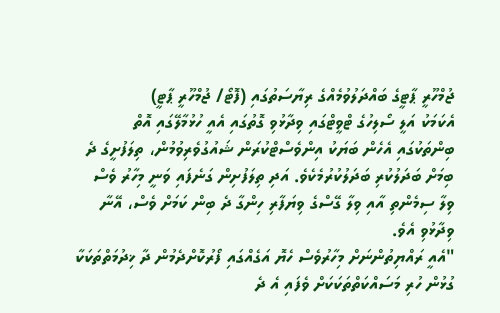ޖުމްހޫރީ ޕާޓީގެ ބައްދަލުވުމެއްގެ ރިޔާސަތުގައި (ފޮޓޯ/ ޖުމްހޫރީ ޕާޓީ)
އެކަމަކު އަލީ ސޯލިހުގެ ޓްވީޓްގައި ވިދާޅުވި ގޮތުގައި އެއީ ހުޅުމާލޭގައި އޮތް ބިންތަކުގައި އެހެން ބަޔަކު އިންވެސްޓްކުރަން ޝައުގުވެރިވުމުން، ތިލަފުށީގެ ދެ ބިމަށް ބަދަލުކުރި ބަދަލުކުރުމެކެވެ. އަދި ތިލަފުށިން ގަނެފައި ވަނީ މިހާރު ވެސް ވިލާ ސިމެންތި އާއި ވިލާ ގޭސްގެ ވިޔަފާރި ހިންގާ ދެ ބިން ކަމަށް ވެސް، އޭނާ ވިދާޅުވި އެވެ.
"އެއީ ރައްޔިތުންނަށް މިހާރުވެސް ހެޔޮ އަގެއްގައި ފޯރުކޮށްދެމުން ދާ ޚިދުމަތްތަކަކާ ގުޅުން ހުރި މަސައްކަތްތަކަކަށް ވެފައި އެ ދެ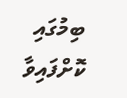ބިމުގައި ކޮށްފައިވާ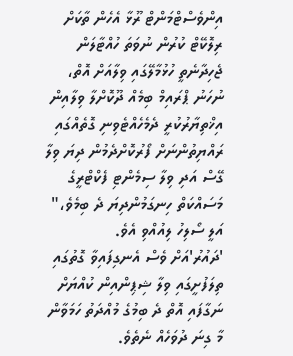އިންވެސްޓްމަންޓް ރޫޅާ އެހެން ތާކަށް ރިލޮކޭޓް ކުރުން ނުވަތަ ހުއްޓާލަން ޖެހިދާނެތީ ހުޅުމާލޭގައި ވިލާއަށް އޮތް، ނުހަނު ޕްރައިމް ބިމެއް ދޫކޮށްލާ ވިލާއިން އިޚްތިޔާރުކުރީ ދެމެހެއްޓެވިނި ގޮތެއްގައި ރައްޔިތުންނަށް ފޯރުކޮށްދެމުން ދިޔަ ވިލާ ގޭސް އަދި ވިލާ ސިމެންޓި ފެކްޓްރީގެ މަސައްކަތް ހިނގަމުންދިޔަ ދެ ބިމެވެ،" އަލީ ސޯލިހު ލިއުއްވި އެވެ.
'ދައުރު'އަށް ވެސް އެނގިފައިވާ ގޮތުގައި ތިލަފުށީގައި ވިލާ ޝިޕިންއިން ކުއްޔަށް ނަގާފައި އޮތް ދެ ބިމުގެ މުއްދަތު ހަމަވާން މާ ގިނަ ދުވަހެއް ނެތެވެ.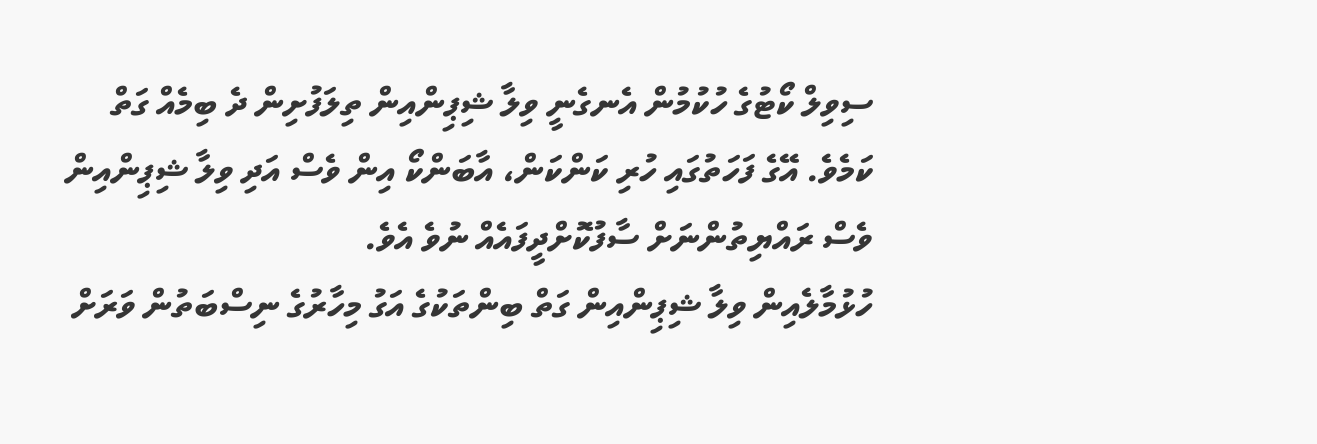ސިވިލް ކޯޓުގެ ހުކުމުން އެނގެނީ ވިލާ ޝިޕިންއިން ތިލަފުށިން ދެ ބިމެއް ގަތް ކަމެވެ. އޭގެ ފަހަތުގައި ހުރި ކަންކަން، އާބަންކޯ އިން ވެސް އަދި ވިލާ ޝިޕިންއިން ވެސް ރައްޔިތުންނަށް ސާފުކޮށްދީފައެއް ނުވެ އެވެ.
ހުޅުމާލެއިން ވިލާ ޝިޕިންއިން ގަތް ބިންތަކުގެ އަގު މިހާރުގެ ނިސްބަތުން ވަރަށް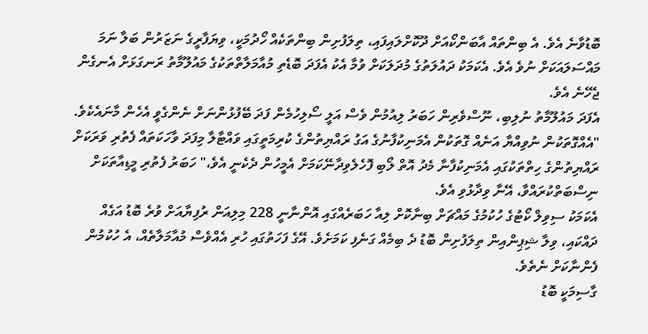ބޮޑުވާނެ އެވެ. އެ ބިންތައް އާބަންކޯއަށް ދޫކޮށްލައިފައި، ތިލަފުށިން ބިންތަކެއް ހޯދުމަކީ، ވިޔަފާރީގެ ނަޒަރުން ބަލާ ނަމަ މައްސަލައަކަށް ނުވެ އެވެ. އެކަމަކު ދައުލަތުގެ މުދަލަކަށް ވުމާ އެކު އެފަދަ ބޮޑެތި މުއާމަލާތްތަކުގެ މައުލޫމާތު ރަނގަޅަށް އެނގެން ޖެހޭނެ އެވެ.
އެފަދަ މައުލޫމާތު ނުލިބި، ނޫސްވެރިން ހަބަރު ލިއުމުން ވެސް އަލީ ސޯލިހުމެން ފަދަ ބޭފުޅުންނަށް ނެންގެވީ އެހެން މާނައެކެވެ.
"އެއްގޮތަކުން ނުވިއްޔާ އަނެއް ގޮތަކުން އެމަނިކުފާނުގެ އަގު ރައްޔިތުންގެ ކުރިމަތީގައި ވައްޓާލާ މިފަދަ ވާހަކަތައް ފެތުރި ވަރަކަށް ރައްޔިތުންގެ ހިތްތަކުގައި އެމަނިކުފާނާ މެދު އޮތް ލޯބި ފޮހެލެވިދާނޭކަމަށް އެމީހުން ދެކެނީ އެވެ،" ހަބަރު ފެތުރި މީޑިއާތަކަށް ނިސްބަތްކުރައްވާ، އޭނާ ވިދާޅުވި އެވެ.
އެކަމަކު ސިވިލް ކޯޓުގެ ހުކުމުގެ މައްޗަށް ބިނާކޮށް ލިއާ ހަބަރެއްގައި އޮންނާނީ 228 މިލިއަން ރުފިޔާއަށް ވުރެ ބޮޑު އަގެއް ދައްކައި، ވިލާ ޝިޕިންއިން ތިލަފުށިން ބޮޑު ދެ ބިމެއް ގަނެފި ކަމަށެވެ. އޭގެ ފަހަތުގައި ހުރި އެއްވެސް މުއާމަލާތެއް، އެ ހުކުމުން ފެންނާކަށް ނެތެވެ.
ގާސިމަކީ ބޮޑު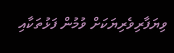ވިޔަފާރިވެރިޔަކަށް ވުމުން ފަޅުތަކާއި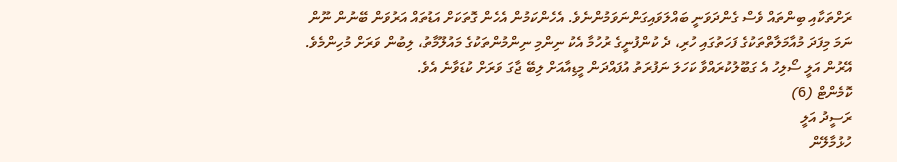ރަށްތަކާއި ބިންތައް ވެސް ގެންދަވަނީ ބައްލަވައިގަންނަވަމުންނެވެ. އެހެންކަމުން އެހެން ގޮތަކަށް އަޑުތައް އަރުވަން ބޭނުން ނޫން ނަމަ މިފަދަ މުއާމަލާތްތަކުގެ ފަހަތުގައި ހުރި، ދެ ކުންފުނީގެ ރުހުމާ އެކު ނިންމި ނިންމުންތަކުގެ މައުލޫމާތު، ލިބުން ވަރަށް މުހިންމެވެ. އޭރުން އަލީ ސޯލިހު އެ ގަބޫލުކުރައްވާ ކަހަލަ ނަފުރަތު އުފައްދަން މީޑިއާއަށް ލިބޭ ޖާގަ ވަރަށް ކުޑަވާނެ އެވެ.
ކޮމެންޓް (6)
ރަސީދު އަލީ
ހުޅުމާލޭން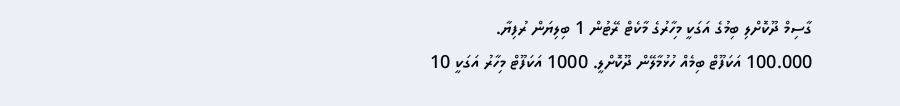ގާސިމް ދޫކޮށްލި ބިމުގެ އަގަކީ މިހާރުގެ މާކެޓް ރޭޓުން 1 ބިލިޔަން ރުފިޔާ. 100.000 އަކަފޫޓް ބިމެއް ހުޅުމާލޭން ދޫކޮށްލީ. 1000 އަކަފޫޓް މިހާރު އަގަކީ 10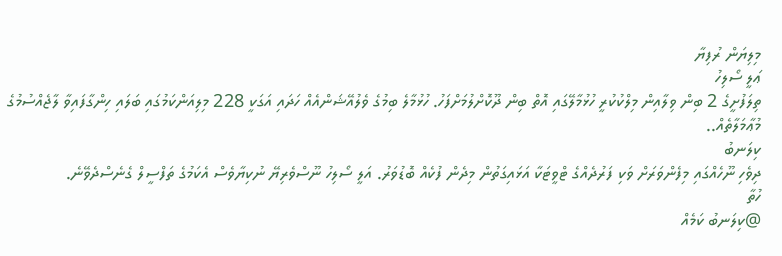މިލިޔަން ރުފިޔާ
ޢަލީ ސޯލިހު
ތިލަފުށީގެ 2 ބިން ވިލާއިން މިލްކުކުރީ ހުޅުމާލޭގައި އޮތް ބިން ދޫކޮށްލުމަށްފަހު. ހުޅުމާލެ ބިމުގެ ވެލުއޭޝަންއެއް ހަދައި އަގަކީ 228 މިލިއަންކަމުގައި ބަލައި ހިންގާފައިވާ ލާޖެއްސުމުގެ މުޢާމަލާތެއް..
ކިލަނބު
ދިވެހި ނޫހެއްގައި މިފެންވަރަށް ވަކި ފަރުދެއްގެ ޓްވީޓަކާ އަޅައިގަތުން މިދެން ފުކެއް ބޮޑުވަރު. އަލީ ސޯލިހު ނޫސްވެރިޔޭ ނުކިޔާވެސް އެކަމުގެ ތަފްސީލް ގެނެސްދެވޭނެ.
ހުތާ
@ކިލަނބު ކަމެއް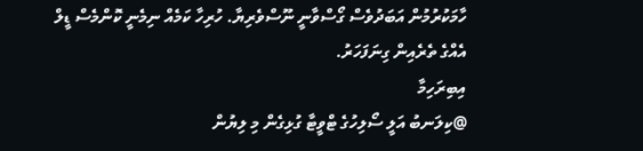ހާމަކުރުމުން އަބަދުވެސް ގޯސްވާނީ ނޫސްވެރިޔާ. ހުރިހާ ކަމެއް ނިމެނީ ކޮންމެސް ޑީލް އެއްގެ ތެރެއިން ގިނަފަހަރު.
އިބިރަހިމާ
@ކިލަނބު އަލީ ސޯލިހުގެ ޓްވީޓާ ގުޅިގެން މި ލިޔުން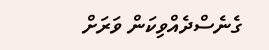ގެނެސްދެއްވިކަން ވަރަށް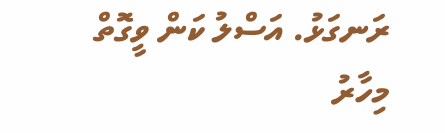ރަނގަޅު. އަސްލު ކަން ވީގޮތް މިހާރު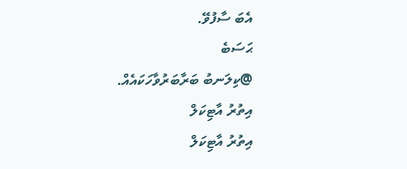އެބަ ސާފުވޭ.
ޙަސަބެ
@ކިލަނބު ބަރާބަރުވާހަކައެއް.
އިތުރު އާޓިކަލް
އިތުރު އާޓިކަލް